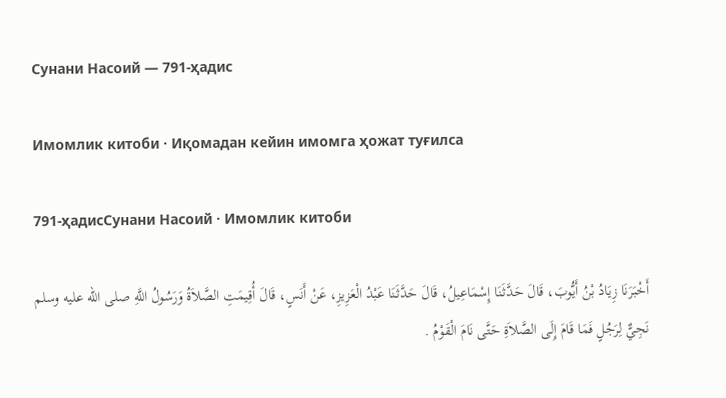Сунани Насоий — 791-ҳадис

Имомлик китоби · Иқомадан кейин имомга ҳожат туғилса

791-ҳадисСунани Насоий · Имомлик китоби

أَخْبَرَنَا زِيَادُ بْنُ أَيُّوبَ، قَالَ حَدَّثَنَا إِسْمَاعِيلُ، قَالَ حَدَّثَنَا عَبْدُ الْعَزِيزِ، عَنْ أَنَسٍ، قَالَ أُقِيمَتِ الصَّلاَةُ وَرَسُولُ اللَّهِ صلى الله عليه وسلم نَجِيٌّ لِرَجُلٍ فَمَا قَامَ إِلَى الصَّلاَةِ حَتَّى نَامَ الْقَوْمُ .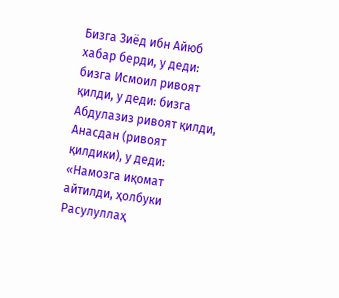Бизга Зиёд ибн Айюб хабар берди, у деди: бизга Исмоил ривоят қилди, у деди: бизга Абдулазиз ривоят қилди, Анасдан (ривоят қилдики), у деди: «Намозга иқомат айтилди, ҳолбуки Расулуллаҳ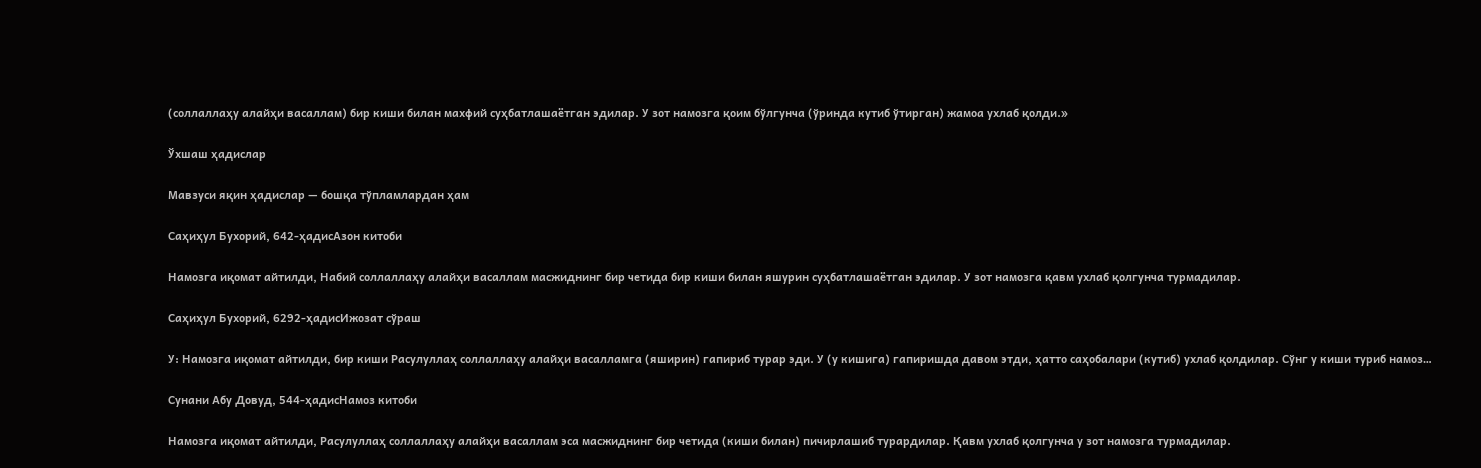(соллаллаҳу алайҳи васаллам) бир киши билан махфий суҳбатлашаётган эдилар. У зот намозга қоим бўлгунча (ўринда кутиб ўтирган) жамоа ухлаб қолди.»

Ўхшаш ҳадислар

Мавзуси яқин ҳадислар — бошқа тўпламлардан ҳам

Саҳиҳул Бухорий, 642-ҳадисАзон китоби

Намозга иқомат айтилди, Набий соллаллаҳу алайҳи васаллам масжиднинг бир четида бир киши билан яшурин суҳбатлашаётган эдилар. У зот намозга қавм ухлаб қолгунча турмадилар.

Саҳиҳул Бухорий, 6292-ҳадисИжозат сўраш

У: Намозга иқомат айтилди, бир киши Расулуллаҳ соллаллаҳу алайҳи васалламга (яширин) гапириб турар эди. У (у кишига) гапиришда давом этди, ҳатто саҳобалари (кутиб) ухлаб қолдилар. Сўнг у киши туриб намоз…

Сунани Абу Довуд, 544-ҳадисНамоз китоби

Намозга иқомат айтилди, Расулуллаҳ соллаллаҳу алайҳи васаллам эса масжиднинг бир четида (киши билан) пичирлашиб турардилар. Қавм ухлаб қолгунча у зот намозга турмадилар.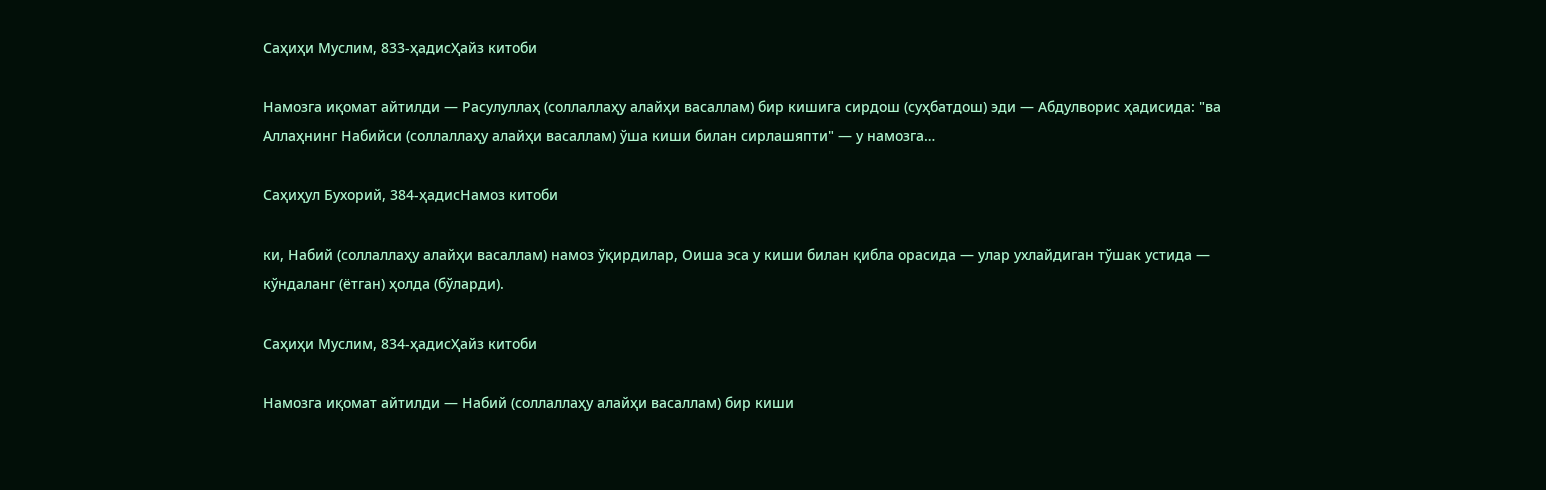Саҳиҳи Муслим, 833-ҳадисҲайз китоби

Намозга иқомат айтилди — Расулуллаҳ (соллаллаҳу алайҳи васаллам) бир кишига сирдош (суҳбатдош) эди — Абдулворис ҳадисида: "ва Аллаҳнинг Набийси (соллаллаҳу алайҳи васаллам) ўша киши билан сирлашяпти" — у намозга…

Саҳиҳул Бухорий, 384-ҳадисНамоз китоби

ки, Набий (соллаллаҳу алайҳи васаллам) намоз ўқирдилар, Оиша эса у киши билан қибла орасида — улар ухлайдиган тўшак устида — кўндаланг (ётган) ҳолда (бўларди).

Саҳиҳи Муслим, 834-ҳадисҲайз китоби

Намозга иқомат айтилди — Набий (соллаллаҳу алайҳи васаллам) бир киши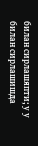билан сирлашяпти; у у билан сирлашишда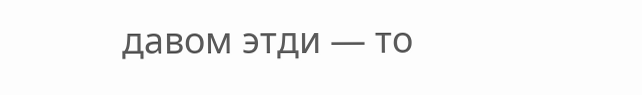давом этди — то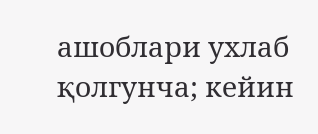ашоблари ухлаб қолгунча; кейин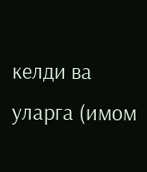келди ва уларга (имом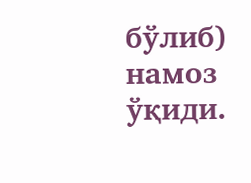бўлиб) намоз ўқиди.